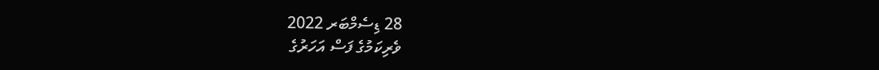28 ޑިސެމްބަރ 2022
ވެރިކަމުގެ ފަސް އަހަރުގެ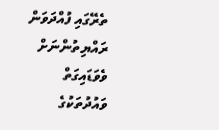ތެރޭގައި ފުއްދަވަން ރައްޔިތުންނަށް ވެވަޑައިގަތް ވައުދުތަކުގެ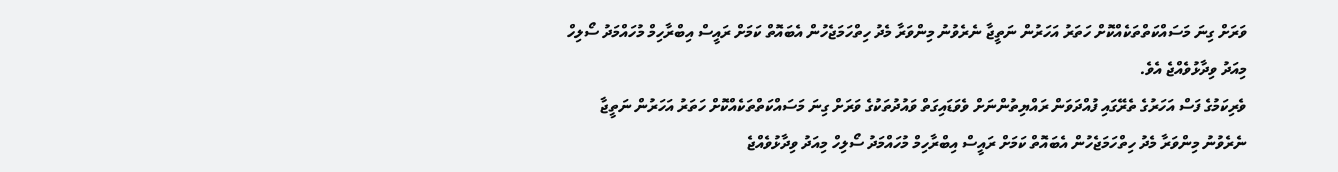ވަރަށް ގިނަ މަސައްކަތްތަކެއްކޮށް ހަތަރު އަހަރުން ނަތީޖާ ނެރެވުނު މިންވަރާ މެދު ހިތްހަމަޖެހުން އެބައޮތް ކަމަށް ރައީސް އިބްރާހިމް މުހައްމަދު ސޯލިހް މިއަދު ވިދާޅުވެއްޖެ އެވެ.
ވެރިކަމުގެ ފަސް އަހަރުގެ ތެރޭގައި ފުއްދަވަން ރައްޔިތުންނަށް ވެވަޑައިގަތް ވައުދުތަކުގެ ވަރަށް ގިނަ މަސައްކަތްތަކެއްކޮށް ހަތަރު އަހަރުން ނަތީޖާ ނެރެވުނު މިންވަރާ މެދު ހިތްހަމަޖެހުން އެބައޮތް ކަމަށް ރައީސް އިބްރާހިމް މުހައްމަދު ސޯލިހް މިއަދު ވިދާޅުވެއްޖެ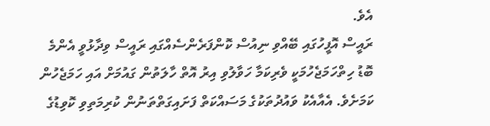އެވެ.
ރައީސް އޮފީހުގައި ބޭއްވި ނިއުސް ކޮންފަރެންސެއްގައި ރައީސް ވިދާޅުވީ އެންމެ ބޮޑު ހިތްހަމަޖެހުމަކީ ވެރިކަމާ ހަވާލުވި އިރު އޮތް ހާލަތުން ގައުމަށް އައި ހަމަޖެހުން ކަމަށެވެ. އެއާއެކު ވައުދުތަކުގެ މަސައްކަތް ފަށައިގަތްތަނުން ކުރިމަތިވި ކޮވިޑުގެ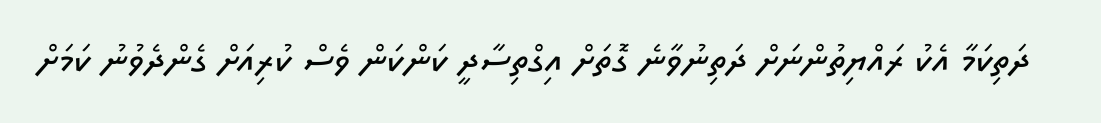ދަތިކަމާ އެކު ރައްޔިތުންނަށް ދަތިނުވާނެ ގޮތަށް އިގްތިސާދީ ކަންކަން ވެސް ކުރިއަށް ގެންދެވުނު ކަމަށް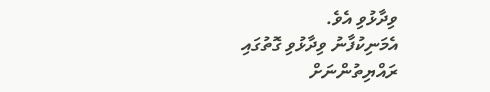ވިދާޅުވި އެވެ.
އެމަނިކުފާނު ވިދާޅުވި ގޮތުގައި ރައްޔިތުންނަށް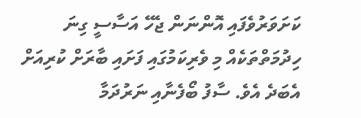ކަށަވަރުވެފައި އޮންނަން ޖެހޭ އަސާސީ ގިނަ ހިދުމަތްތަކެއް މި ވެރިކަމުގައި ފަށައި ބާރަށް ކުރިއަށް އެބަދެ އެވެ. ސާފު ބޯފެނާއި ނަރުދަމާ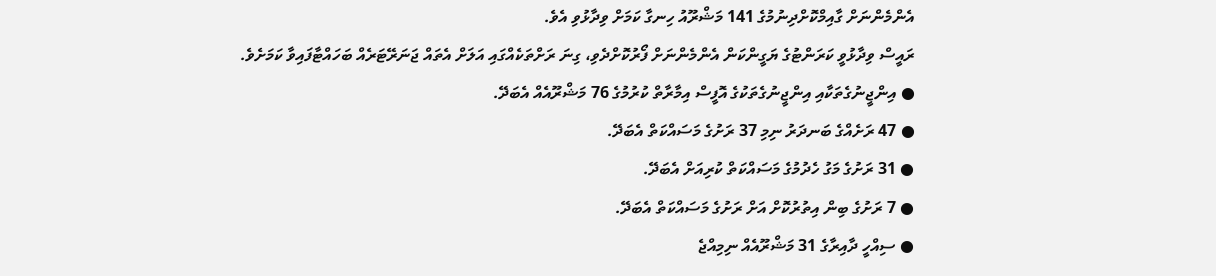އެންމެންނަށް ގާއިމްކޮށްދިނުމުގެ 141 މަޝްރޫއު ހިނގާ ކަމަށް ވިދާޅުވި އެވެ.
ރައީސް ވިދާޅުވީ ކަރަންޓުގެ ޔަގީންކަން އެންމެންނަށް ފޯރުކޮށްދެވި، ގިނަ ރަށްތަކެއްގައި އަލަށް އެތައް ޖަނަރޭޓަރެއް ބަހައްޓާފައިވާ ކަމަށެވެ.
● އިންޖީނުގެތަކާއި އިންޖީނުގެތަކުގެ އޮފީސް އިމާރާތް ކުރުމުގެ 76 މަޝްރޫއެއް އެބަދޭ.
● 47 ރަށެއްގެ ބަނދަރު ނިމި 37 ރަށުގެ މަސައްކަތް އެބަދޭ.
● 31 ރަށުގެ މަގު ހެދުމުގެ މަސައްކަތް ކުރިއަށް އެބަދޭ.
● 7 ރަށުގެ ބިން އިތުރުކޮށް އަށް ރަށުގެ މަސައްކަތް އެބަދޭ.
● ސިއްހީ ދާއިރާގެ 31 މަޝްރޫއެއް ނިމިއްޖެ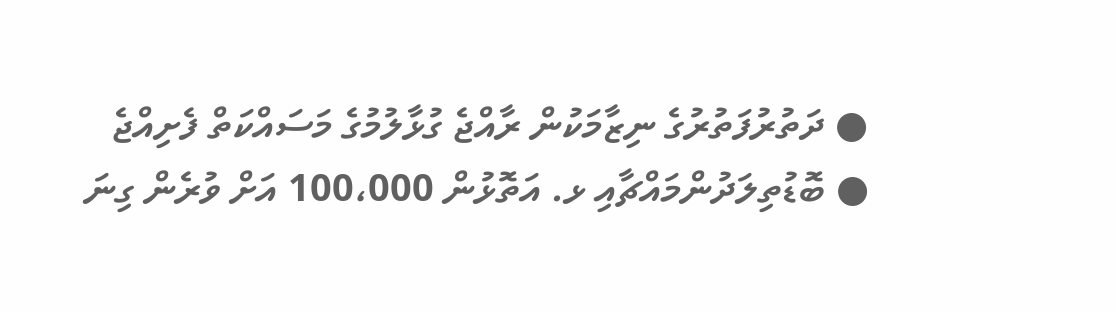● ދަތުރުފަތުރުގެ ނިޒާމަކުން ރާއްޖެ ގުޅާލުމުގެ މަސައްކަތް ފެށިއްޖެ
● ބޮޑުތިލަދުންމައްޗާއި ޅ. އަތޮޅުން 100،000 އަށް ވުރެން ގިނަ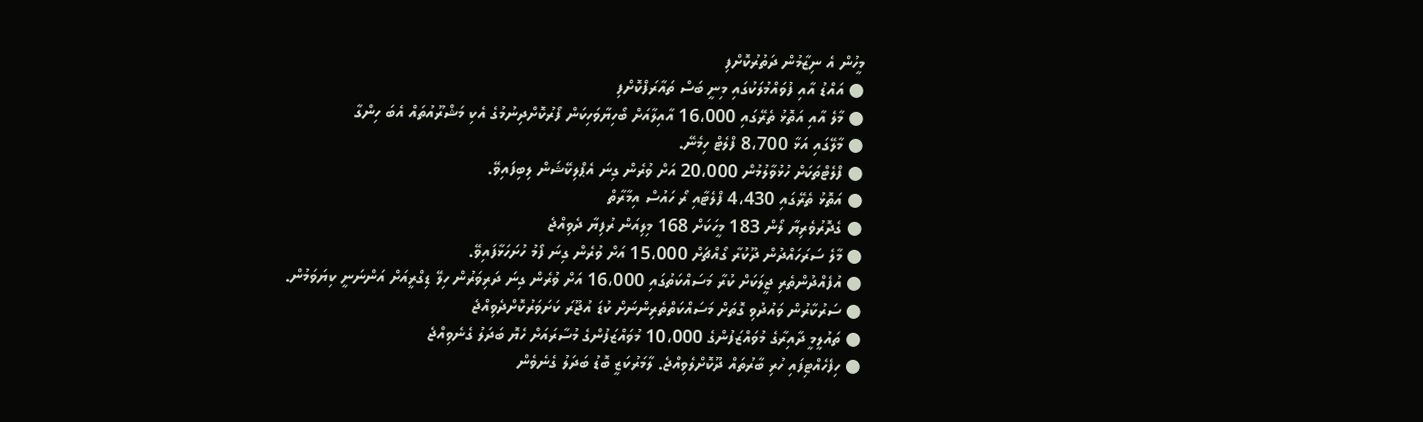މީހުން އެ ނިޒާމުން ދަތުރުކޮށްފި
● އައްޑު އާއި ފުވައްމުލަކުގައި މިނީ ބަސް ތައާރަފްކޮށްފި
● މާލެ އާއި އަތޮޅު ތެރޭގައި 16،000 އާއިލާއަށް ބޯހިޔާވަހިކަން ފޯރުކޮށްދިނުމުގެ އެކި މަޝްރޫއުތައް އެބަ ހިންގާ
● މާލޭގައި އަޅާ 8،700 ފްލެޓް ހިމެނޭ.
● ފްލެޓްތަކަށް ހުޅުވާލުމުން 20،000 އަށް ވުރެން ގިނަ އެޕްލިކޭޝަން ލިބިފައިވޭ.
● އަތޮޅު ތެރޭގައި 4،430 ފްލެޓާއި ރޯ ހައުސް އިމާރާތް
● ގެދޮރުވެރިޔާ ލޯން 183 މީހަކަށް 168 މިލިއަން ރުފިޔާ ދެވިއްޖެ
● މާލެ ސަރަހައްދުން ދޫކުރާ ގޯއްޗަށް 15،000 އަށް ވުރެން ގިނަ ފޯމު ހުށަހަޅާފައިވޭ.
● އުފެއްދުންތެރި ޖީލަކަށް ކުރާ މަސައްކަތުގައި 16،000 އަށް ވުރެން ގިނަ ދަރިވަރުން ހިލޭ ޑިގްރީއަށް އަންނަނީ ކިޔަވަމުން.
● ސަރުކާރުން ވައުދުވި ގޮތަށް މަސައްކަތްތެރިންނަށް ކުޑަ އުޖޫރަ ކަށަވަރުކޮށްދެވިއްޖެ
● ތައުލީމީ ދާއިރާގެ މުވައްޒަފުންގެ 10،000 މުވައްޒަފުންގެ މުސާރައަށް ހެޔޮ ބަދަލު ގެނެވިއްޖެ
● ހިފެހެއްޓިފައި ހުރި ބާރުތައް ދޫކޮށްލެވިއްޖެ. ލާމަރުކަޒީ ބޮޑު ބަދަލު ގެނެވެން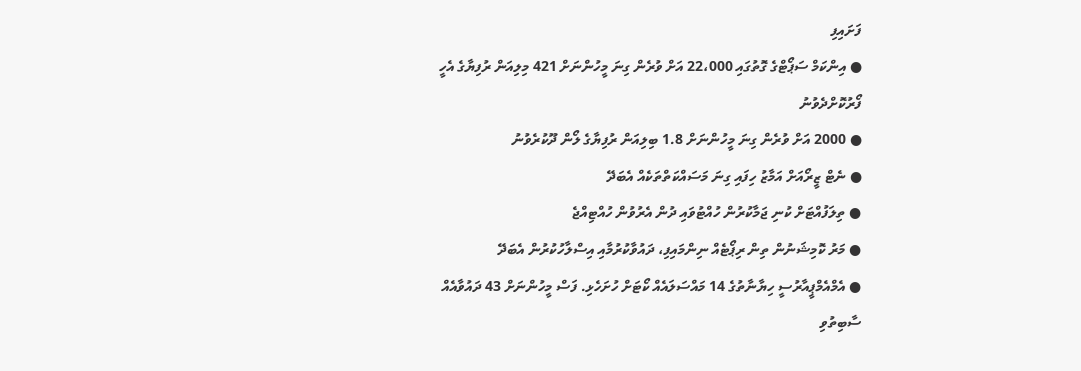ފަށައިފި
● އިންކަމް ސަޕޯޓްގެ ގޮތުގައި 22،000 އަށް ވުރެން ގިނަ މީހުންނަށް 421 މިލިއަން ރުފިޔާގެ އެހީ ފޯރުކޮށްދެވުނު
● 2000 އަށް ވުރެން ގިނަ މީހުންނަށް 1.8 ބިލިއަން ރުފިޔާގެ ލޯން ދޫކުރެވުނު
● ނެޓް ޒީރޯއަށް އަމާޒު ހިފައި ގިނަ މަސައްކަތްތަކެއް އެބަދޭ
● ތިލަފުއްޓަށް ކުނި ޖަމާކުރުން ހުއްޓުވައި ދުން އެރުވުން ހުއްޓިއްޖެ
● މަރު ކޮމިޝަނުން ތިން ރިޕޯޓެއް ނިންމައިފި، ދައުވާކުރުމާއި އިސްލާހުކުރުން އެބަދޭ
● އެމްއެމްޕީއާރުސީ ހިޔާނާތުގެ 14 މައްސަލައެއް ކޯޓަށް ހުށަހެޅި. ފަސް މީހުންނަށް 43 ދައުވާއެއް ސާބިތުވި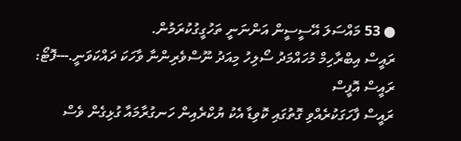● 53 މައްސަލަ އޭސީސީން އަންނަނީ ތަހުގީގުކުރަމުން.
ރައީސް އިބްރާހިމް މުހައްމަދު ސޯލިހު މިއަދު ނޫސްވެރިންނާ ވާހަކަ ދައްކަވަނީ.---ފޮޓޯ: ރައީސް އޮފީސް
ރައީސް ފާހަގަކުރެއްވި ގޮތުގައި ކޮވިޑާ އެކު ޔުކްރެއިން ހަނގުރާމައާ ގުޅިގެން ވެސް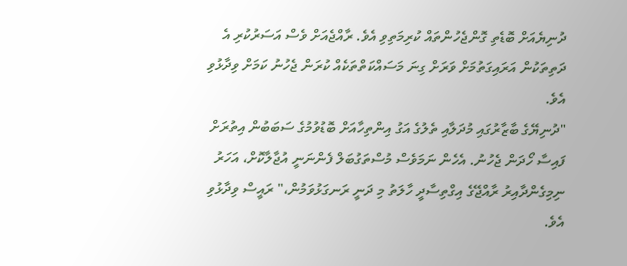ދުނިޔެއަށް ބޮޑެތި ގޮންޖެހުންތައް ކުރިމަތިވި އެވެ. ރާއްޖެއަށް ވެސް އަސަރުކުރި އެ ދަތިތަކުން އަރައިގަތުމަށް ވަރަށް ގިނަ މަސައްކަތްތަކެއް ކުރަން ޖެހުނު ކަމަށް ވިދާޅުވި އެވެ.
"ދުނިޔޭގެ ބާޒާރުގައި މުދަލާއި ތެލުގެ އަގު އިންތިހާއަށް ބޮޑުވުމުގެ ސަބަބުން އިތުރަށް ފައިސާ ހޯދަން ޖެހުނު. އެހެން ނަމަވެސް މުސްތަގުބަލް ފެންނަނީ އުޖާލާކޮށް، އަހަރު ނިމިގެންދާއިރު ރާއްޖޭގެ އިގްތިސާދީ ހާލަތު މި ދަނީ ރަނގަޅުވަމުން،" ރައީސް ވިދާޅުވި އެވެ.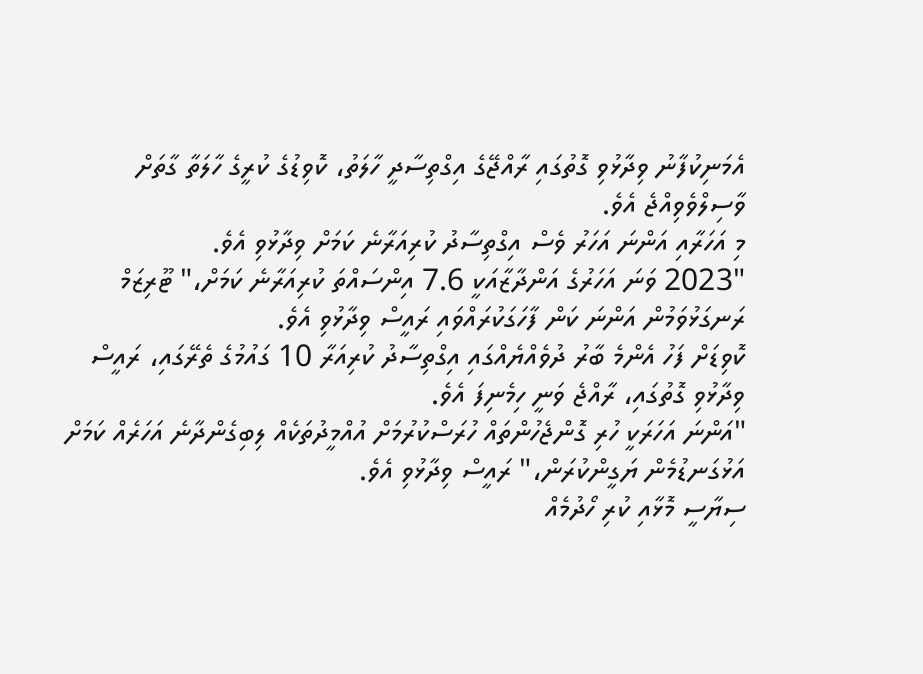އެމަނިކުފާނު ވިދާޅުވި ގޮތުގައި ރާއްޖޭގެ އިގްތިސާދީ ހާލަތު، ކޮވިޑުގެ ކުރީގެ ހާލަތާ ގާތަށް ވާސިލްވެވިއްޖެ އެވެ.
މި އަހަރާއި އަންނަ އަހަރު ވެސް އިގްތިސާދު ކުރިއަރާނެ ކަމަށް ވިދާޅުވި އެވެ.
"2023 ވަނަ އަހަރުގެ އަންދާޒާއަކީ 7.6 އިންސައްތަ ކުރިއަރާނެ ކަމަށް،" ޓޫރިޒަމް ރަނގަޅުވަމުން އަންނަ ކަން ފާހަގަކުރައްވައި ރައީސް ވިދާޅުވި އެވެ.
ކޮވިޑަށް ފަހު އެންމެ ބާރު ދުވެއްޔެއްގައި އިގްތިސާދު ކުރިއަރާ 10 ގައުމުގެ ތެރޭގައި، ރައީސް ވިދާޅުވި ގޮތުގައި، ރާއްޖެ ވަނީ ހިމެނިފަ އެވެ.
"އަންނަ އަހަރަކީ ހުރި ގޮންޖެހުންތައް ހުރަސްކުރުމަށް އުއްމީދުތަކެއް ލިބިގެންދާނެ އަހަރެއް ކަމަށް އަޅުގަނޑުމެން ޔަގީންކުރަން،" ރައީސް ވިދާޅުވި އެވެ.
ސިޔާސީ މޮޅާއި ކުރި ހޯދުމެއް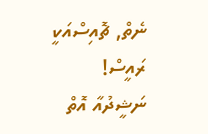ނެތް, ޗޮއިސްއަކީ ރައީސް!
ނަޝީދުއާ އޮތް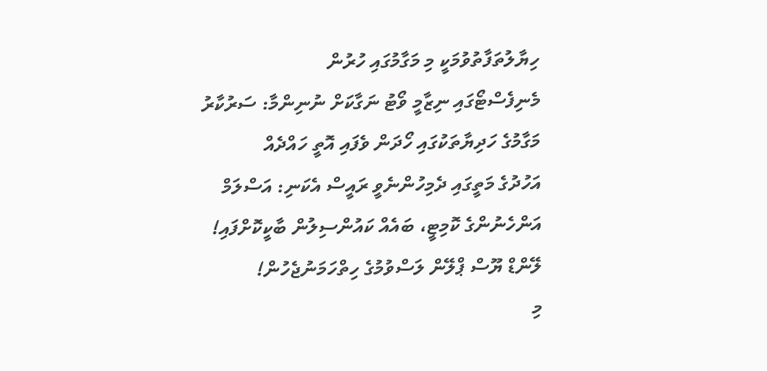ހިޔާލުތަފާތުވުމަކީ މި މަގާމުގައި ހުރުން
މެނިފެސްޓޯގައި ނިޒާމީ ވޯޓު ނަގާކަށް ނުނިންމާ: ސަރުކާރު
މަގާމުގެ ހަދިޔާތަކުގައި ހޯދަން ވެފައި އޮތީ ހައްދެއް
އަހުދުގެ މަތީގައި ދެމިހުންނެވީ ރައީސް އެކަނި: އަސްލަމް
އަންހެނުންގެ ކޮމިޓީ، ބައެއް ކައުންސިލުން ބާކީކޮށްފައި!
ލޭންޑް ޔޫސް ޕްލޭން ލަސްވުމުގެ ހިތްހަމަނުޖެހުން!
މި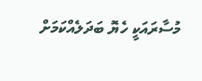މުސާރައަކީ ހެޔޮ ބަދަލެއްކަމަށް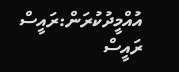އުއްމީދުކުރަން:ރައީސް
ރައީސް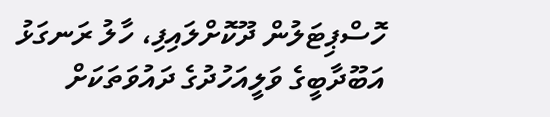ހޮސްޕިޓަލުން ދޫކޮށްލައިފި، ހާލު ރަނގަޅު
އަބޫދާބީގެ ވަލީއަހުދުގެ ދައުވަތަކަށް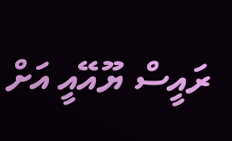ރައީސް ޔޫއޭއީ އަށް